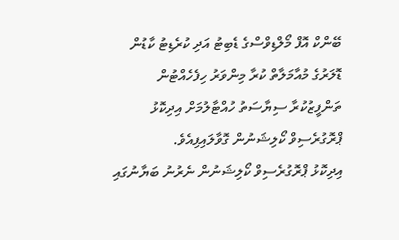ބޭންކް އޮފް މޯލްޑިވްސްގެ ޑެބިޓު އަދި ކުރެޑިޓު ކާޑުން ޑޮލަރުގެ މުއާމަލާތް ކުރާ މިންވަރު ހިފެހެއްޓުން ތަންފީޒުކުރާ ސިޔާސަތު ހުއްޓާލުމަށް އިދިކޮޅު ޕްރޮގުރެސިވް ކޯލިޝަނުން ގޮވާލައިފިއެވެ.
އިދިކޮޅު ޕްރޮގުރެސިވް ކޯލިޝަނުން ނެރުނު ބަޔާނުގައި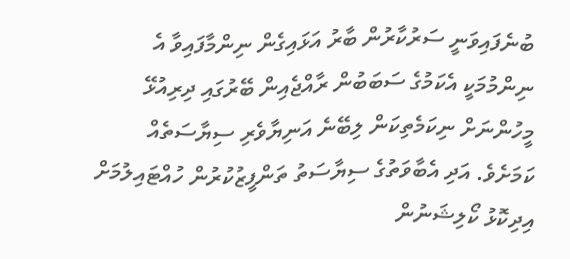ބުނެފައިވަނީ ސަރުކާރުން ބާރު އަޅައިގެން ނިންމާފައިވާ އެ ނިންމުމަކީ އެކަމުގެ ސަބަބުން ރާއްޖެއިން ބޭރުގައި ދިރިއުޅޭ މީހުންނަށް ނިކަމެތިކަން ލިބޭނެ އަނިޔާވެރި ސިޔާސަތެއް ކަމަށެވެ. އަދި އެބާވަތުގެ ސިޔާސަތު ތަންފީޒުކުރުން ހުއްޓައިލުމަށް އިދިކޮޅު ކޯލިޝަނުން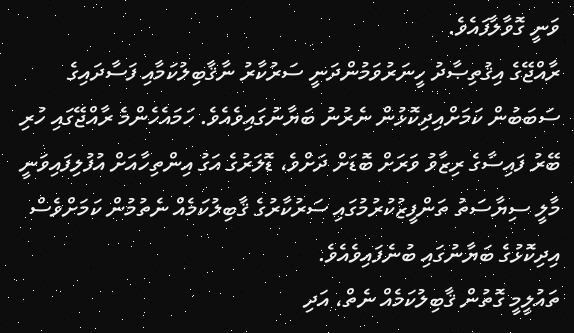ވަނީ ގޮވާލާފައެވެ.
ރާއްޖޭގެ އިޤުތިޞާދު ހީނަރުވަމުންދަނީ ސަރުކާރު ނާޤާބިލުކަމާއި ފަސާދައިގެ ސަބަބުން ކަމަށްއިދިކޮޅުން ނެރުނު ބަޔާނުގައިވެއެވެ. ހަމައެހެންމެ ރާއްޖޭގައި ހުރި ބޭރު ފައިސާގެ ރިޒާވު ވަރަށް ބޮޑަށް ދަށްވެ، ޑޮލަރުގެ އަގު އިންތިހާއަށް އުފުލިފައިވަނީ މާލީ ސިޔާސަތު ތަންފީޒުކުރުމުގައި ސަރުކާރުގެ ޤާބިލުކަމެއް ނެތުމުން ކަމަށްވެސް އިދިކޮޅުގެ ބަޔާނުގައި ބުނެފައިވެއެވެ.
ތައުލީމީ ގޮތުން ޤާބިލުކަމެއް ނެތް، އަދި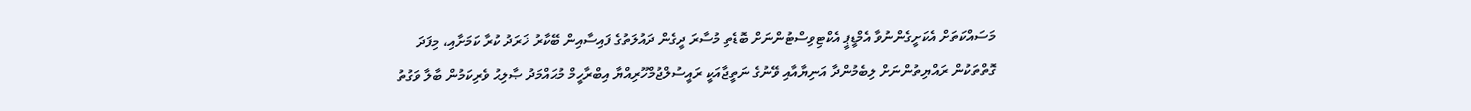މަސައްކަތަށް އެކަށީގެންނުވާ އެމްޑީޕީ އެކްޓިވިސްޓުންނަށް ބޮޑެތި މުސާރަ ދީގެން ދައުލަތުގެ ފައިސާއިން ބޭކާރު ޚަރަދު ކުރާ ކަމަށާއި، މިފަދަ ގޮތްތަކުން ރައްޔިތުންނަށް ލިބެމުންދާ އަނިޔާއާއި ވޭނުގެ ނަތީޖާއަކީ ރައީސުލްޖުމްހޫރިއްޔާ އިބްރާހީމް މުޙައްމަދު ޞާލިޙު ވެރިކަމުން ބާލާ ވަގުތު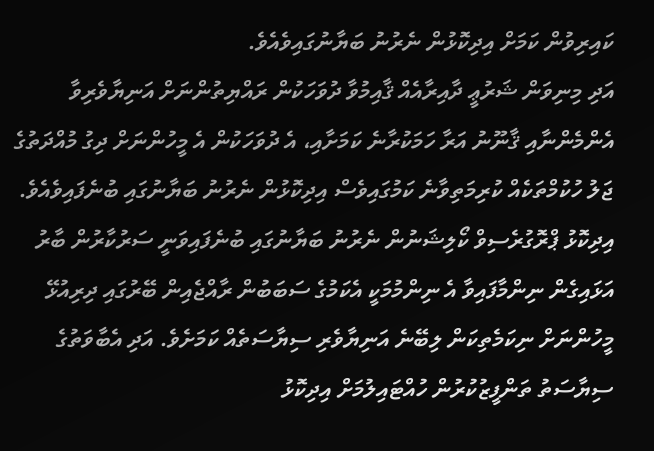ކައިރިވުން ކަމަށް އިދިކޮޅުން ނެރުނު ބަޔާނުގައިވެއެވެ.
އަދި މިނިވަން ޝަރުޢީ ދާއިރާއެއް ޤާއިމުވާ ދުވަހަކުން ރައްޔިތުންނަށް އަނިޔާވެރިވާ އެންމެންނާއި ޤާނޫނު އަރާ ހަމަކުރާނެ ކަމަށާއި، އެ ދުވަހަކުން އެ މީހުންނަށް ދިގު މުއްދަތުގެ ޖަލު ހުކުމްތަކެއް ކުރިމަތިވާނެ ކަމުގައިވެސް އިދިކޮޅުން ނެރުނު ބަޔާނުގައި ބުނެފައިވެއެވެ.
އިދިކޮޅު ޕްރޮގުރެސިވް ކޯލިޝަނުން ނެރުނު ބަޔާނުގައި ބުނެފައިވަނީ ސަރުކާރުން ބާރު އަޅައިގެން ނިންމާފައިވާ އެ ނިންމުމަކީ އެކަމުގެ ސަބަބުން ރާއްޖެއިން ބޭރުގައި ދިރިއުޅޭ މީހުންނަށް ނިކަމެތިކަން ލިބޭނެ އަނިޔާވެރި ސިޔާސަތެއް ކަމަށެވެ. އަދި އެބާވަތުގެ ސިޔާސަތު ތަންފީޒުކުރުން ހުއްޓައިލުމަށް އިދިކޮޅު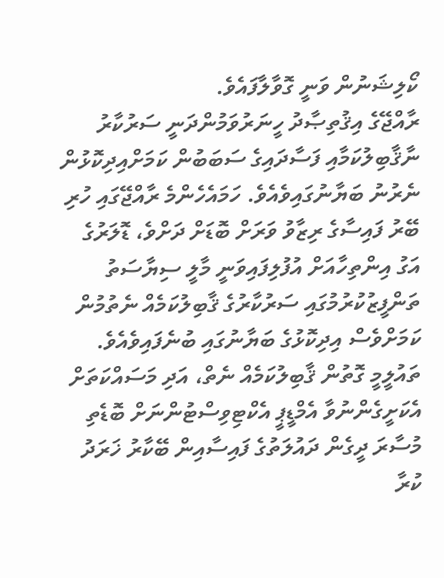ކޯލިޝަނުން ވަނީ ގޮވާލާފައެވެ.
ރާއްޖޭގެ އިޤުތިޞާދު ހީނަރުވަމުންދަނީ ސަރުކާރު ނާޤާބިލުކަމާއި ފަސާދައިގެ ސަބަބުން ކަމަށްއިދިކޮޅުން ނެރުނު ބަޔާނުގައިވެއެވެ. ހަމައެހެންމެ ރާއްޖޭގައި ހުރި ބޭރު ފައިސާގެ ރިޒާވު ވަރަށް ބޮޑަށް ދަށްވެ، ޑޮލަރުގެ އަގު އިންތިހާއަށް އުފުލިފައިވަނީ މާލީ ސިޔާސަތު ތަންފީޒުކުރުމުގައި ސަރުކާރުގެ ޤާބިލުކަމެއް ނެތުމުން ކަމަށްވެސް އިދިކޮޅުގެ ބަޔާނުގައި ބުނެފައިވެއެވެ.
ތައުލީމީ ގޮތުން ޤާބިލުކަމެއް ނެތް، އަދި މަސައްކަތަށް އެކަށީގެންނުވާ އެމްޑީޕީ އެކްޓިވިސްޓުންނަށް ބޮޑެތި މުސާރަ ދީގެން ދައުލަތުގެ ފައިސާއިން ބޭކާރު ޚަރަދު ކުރާ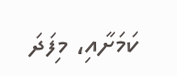ކަމަށާއި، މިފަދަ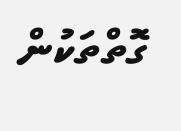ގޮތްތަކުން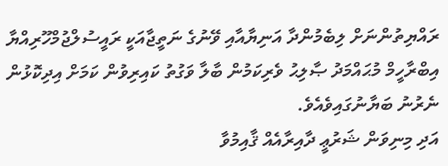ރައްޔިތުންނަށް ލިބެމުންދާ އަނިޔާއާއި ވޭނުގެ ނަތީޖާއަކީ ރައީސުލްޖުމްހޫރިއްޔާ އިބްރާހީމް މުޙައްމަދު ޞާލިޙު ވެރިކަމުން ބާލާ ވަގުތު ކައިރިވުން ކަމަށް އިދިކޮޅުން ނެރުނު ބަޔާނުގައިވެއެވެ.
އަދި މިނިވަން ޝަރުޢީ ދާއިރާއެއް ޤާއިމުވާ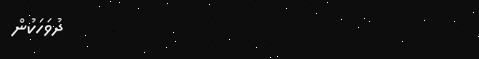ދުވަހަކުން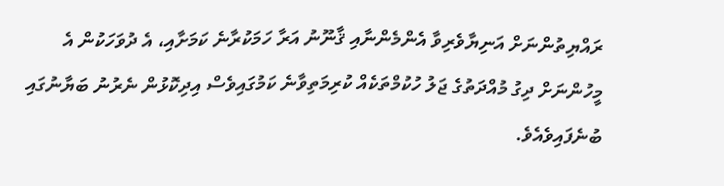ރައްޔިތުންނަށް އަނިޔާވެރިވާ އެންމެންނާއި ޤާނޫނު އަރާ ހަމަކުރާނެ ކަމަށާއި، އެ ދުވަހަކުން އެ މީހުންނަށް ދިގު މުއްދަތުގެ ޖަލު ހުކުމްތަކެއް ކުރިމަތިވާނެ ކަމުގައިވެސް އިދިކޮޅުން ނެރުނު ބަޔާނުގައި ބުނެފައިވެއެވެ.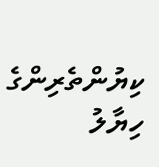ކިޔުންތެރިންގެ ހިޔާލު